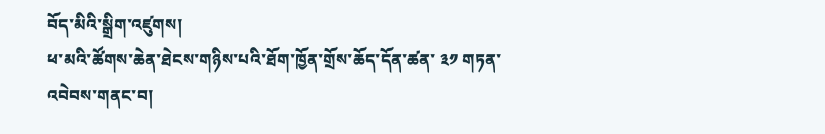བོད་མིའི་སྒྲིག་འཛུགས།
ཕ་མའི་ཚོགས་ཆེན་ཐེངས་གཉིས་པའི་ཐོག་ཁྱོན་གྲོས་ཆོད་དོན་ཚན་ ༣༡ གཏན་འབེབས་གནང་བ།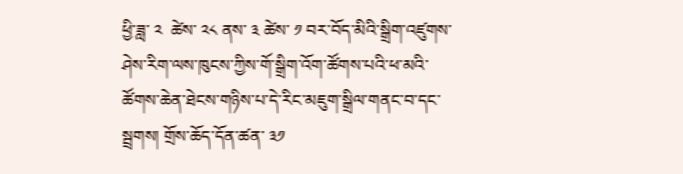ཕྱི་ཟླ་ ༢  ཚེས་ ༢༨ ནས་ ༣ ཚེས་ ༡ བར་བོད་མིའི་སྒྲིག་འཛུགས་ཤེས་རིག་ལས་ཁུངས་ཀྱིས་གོ་སྒྲིག་འོག་ཚོགས་པའི་ཕ་མའི་ཚོགས་ཆེན་ཐེངས་གཉིས་པ་དེ་རིང་མཇུག་སྒྲིལ་གནང་བ་དང་སྦྲགས། གྲོས་ཆོད་དོན་ཚན་ ༣༡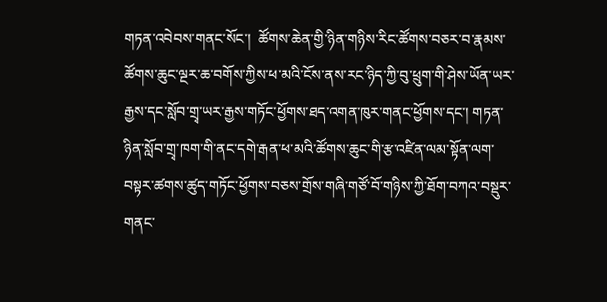གཏན་འབེབས་གནང་སོང་།  ཚོགས་ཆེན་གྱི་ཉིན་གཉིས་རིང་ཚོགས་བཅར་བ་རྣམས་ཚོགས་ཆུང་ལྔར་ཆ་བགོས་ཀྱིས་ཕ་མའི་ངོས་ནས་རང་ཉིད་ཀྱི་བུ་ཕྲུག་གི་ཤེས་ཡོན་ཡར་རྒྱས་དང་སློབ་གྲྭ་ཡར་རྒྱས་གཏོང་ཕྱོགས་ཐད་འགན་ཁུར་གནང་ཕྱོགས་དང་། གཏན་ཉིན་སློབ་གྲྭ་ཁག་གི་ནང་དགེ་རྒན་ཕ་མའི་ཚོགས་ཆུང་གི་རྩ་འཛིན་ལམ་སྟོན་ལག་བསྟར་ཚགས་ཚུད་གཏོང་ཕྱོགས་བཅས་གྲོས་གཞི་གཙོ་བོ་གཉིས་ཀྱི་ཐོག་བཀའ་བསྡུར་གནང་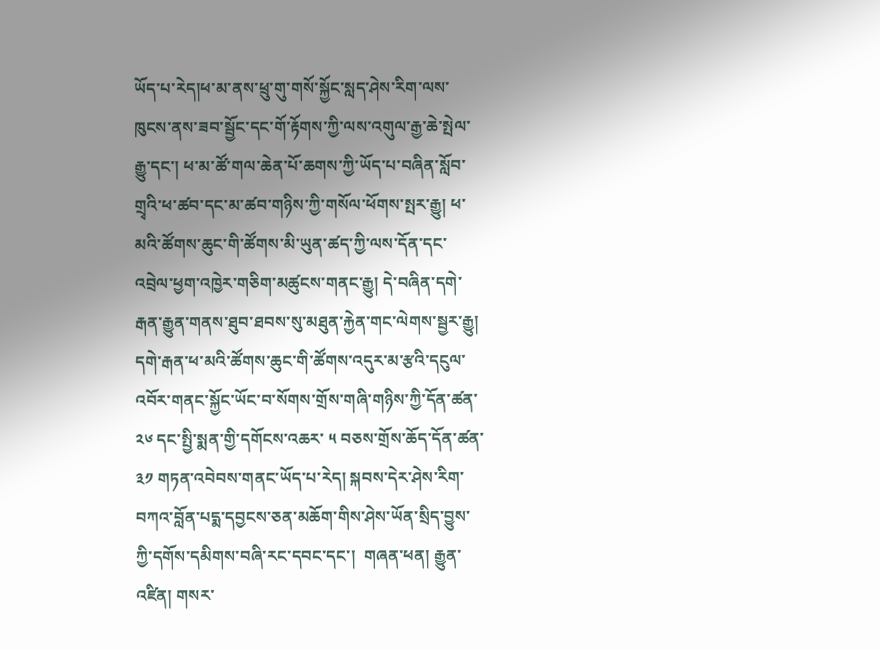ཡོད་པ་རེད།ཕ་མ་ནས་ཕྲུ་གུ་གསོ་སྐྱོང་སླད་ཤེས་རིག་ལས་ཁུངས་ནས་ཟབ་སྦྱོང་དང་གོ་རྟོགས་ཀྱི་ལས་འགུལ་རྒྱ་ཆེ་སྤེལ་རྒྱུ་དང་། ཕ་མ་ཚོ་གལ་ཆེན་པོ་ཆགས་ཀྱི་ཡོད་པ་བཞིན་སློབ་གྲྭའི་ཕ་ཚབ་དང་མ་ཚབ་གཉིས་ཀྱི་གསོལ་ཕོགས་སྤར་རྒྱུ། ཕ་མའི་ཚོགས་ཆུང་གི་ཚོགས་མི་ཡུན་ཚད་ཀྱི་ལས་དོན་དང་འབྲེལ་ཕྱག་འཁྱེར་གཅིག་མཚུངས་གནང་རྒྱུ། དེ་བཞིན་དགེ་རྒན་རྒྱུན་གནས་ཐུབ་ཐབས་སུ་མཐུན་རྐྱེན་གང་ལེགས་སྦྱར་རྒྱུ། དགེ་རྒན་ཕ་མའི་ཚོགས་ཆུང་གི་ཚོགས་འདུར་མ་རྩའི་དངུལ་འབོར་གནང་སྐྱོང་ཡོང་བ་སོགས་གྲོས་གཞི་གཉིས་ཀྱི་དོན་ཚན་ ༢༦ དང་སྤྱི་སྨན་གྱི་དགོངས་འཆར་ ༥ བཅས་གྲོས་ཆོད་དོན་ཚན་ ༣༡ གཏན་འབེབས་གནང་ཡོད་པ་རེད། སྐབས་དེར་ཤེས་རིག་བཀའ་བློན་པདྨ་དབྱངས་ཅན་མཆོག་གིས་ཤེས་ཡོན་སྲིད་བྱུས་ཀྱི་དགོས་དམིགས་བཞི་རང་དབང་དང་།  གཞན་ཕན། རྒྱུན་འཛིན། གསར་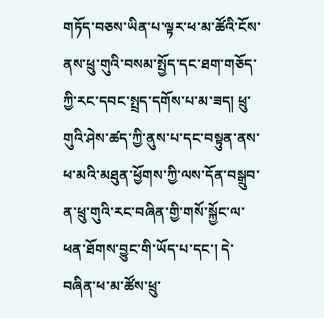གཏོད་བཅས་ཡིན་པ་ལྟར་ཕ་མ་ཚོའི་ངོས་ནས་ཕྲུ་གུའི་བསམ་སྤྱོད་དང་ཐག་གཅོད་ཀྱི་རང་དབང་སྤྲད་དགོས་པ་མ་ཟད། ཕྲུ་གུའི་ཤེས་ཚད་ཀྱི་ནུས་པ་དང་བསྟུན་ནས་ཕ་མའི་མཐུན་ཕྱོགས་ཀྱི་ལས་དོན་བསྒྲུབ་ན་ཕྲུ་གུའི་རང་བཞིན་གྱི་གསོ་སྐྱོང་ལ་ཕན་ཐོགས་བྱུང་གི་ཡོད་པ་དང་། དེ་བཞིན་ཕ་མ་ཚོས་ཕྲུ་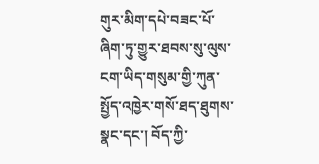གུར་མིག་དཔེ་བཟང་པོ་ཞིག་ཏུ་གྱུར་ཐབས་སུ་ལུས་ངག་ཡིད་གསུམ་གྱི་ཀུན་སྤྱོད་འཁྱེར་གསོ་ཐད་ཐུགས་སྣང་དང་། བོད་ཀྱི་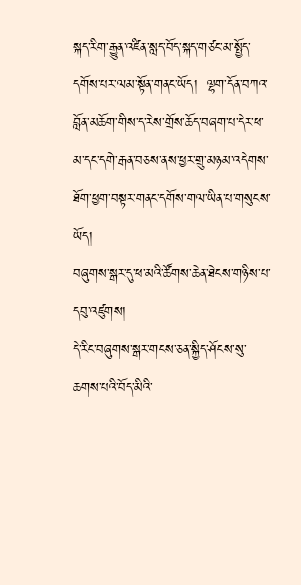སྐད་རིག་རྒྱུན་འཛིན་སླད་བོད་སྐད་གཙང་མ་སྤྱོད་དགོས་པར་ལམ་སྟོན་གནང་ཡོད།  ལྷག་དོན་བཀའ་བློན་མཆོག་གིས་ད་རེས་གྲོས་ཆོད་བཞག་པ་དེར་ཕ་མ་དང་དགེ་རྒན་བཅས་ནས་ཕྱར་གྲུ་མཉམ་འདེགས་ཐོག་ཕྱག་བསྟར་གནང་དགོས་གལ་ཡིན་པ་གསུངས་ཡོད།
བཞུགས་སྒར་དུ་ཕ་མའི་ཚོགས་ཆེན་ཐེངས་གཉིས་པ་དབུ་འཛུགས།
དེ་རིང་བཞུགས་སྒར་གངས་ཅན་སྐྱིད་ཤོངས་སུ་ཆགས་པའི་བོད་མིའི་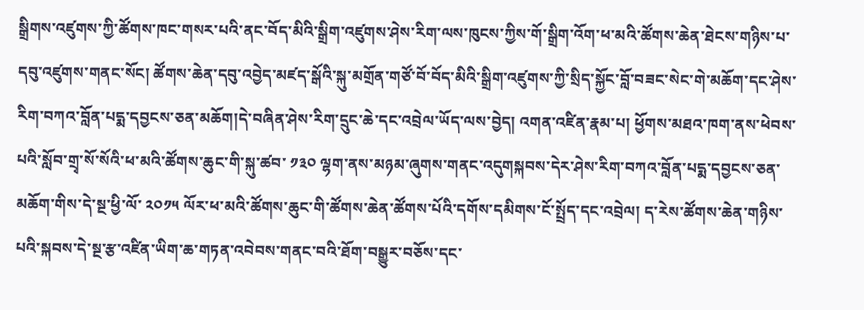སྒྲིགས་འཛུགས་ཀྱི་ཚོགས་ཁང་གསར་པའི་ནང་བོད་མིའི་སྒྲིག་འཛུགས་ཤེས་རིག་ལས་ཁུངས་ཀྱིས་གོ་སྒྲིག་འོག་ཕ་མའི་ཚོགས་ཆེན་ཐེངས་གཉིས་པ་དབུ་འཛུགས་གནང་སོང། ཚོགས་ཆེན་དབུ་འབྱེད་མཛད་སྒོའི་སྐུ་མགྲོན་གཙོ་བོ་བོད་མིའི་སྒྲིག་འཛུགས་ཀྱི་སྲིད་སྐྱོང་བློ་བཟང་སེང་གེ་མཆོག་དང་ཤེས་རིག་བཀའ་བློན་པདྨ་དབྱངས་ཅན་མཆོག།དེ་བཞིན་ཤེས་རིག་དྲུང་ཆེ་དང་འབྲེལ་ཡོད་ལས་བྱེད། འགན་འཛིན་རྣམ་པ། ཕྱོགས་མཐའ་ཁག་ནས་ཕེབས་པའི་སློབ་གྲྭ་སོ་སོའི་ཕ་མའི་ཚོགས་ཆུང་གི་སྐུ་ཚབ་ ༡༣༠ ལྷག་ནས་མཉམ་ཞུགས་གནང་འདུགསྐབས་དེར་ཤེས་རིག་བཀའ་བློན་པདྨ་དབྱངས་ཅན་མཆོག་གིས་དེ་སྔ་ཕྱི་ལོ་ ༢༠༡༥ ལོར་ཕ་མའི་ཚོགས་ཆུང་གི་ཚོགས་ཆེན་ཚོགས་པོའི་དགོས་དམིགས་ངོ་སྤྲོད་དང་འབྲེལ། ད་རེས་ཚོགས་ཆེན་གཉིས་པའི་སྐབས་དེ་སྔ་རྩ་འཛིན་ཡིག་ཆ་གཏན་འབེབས་གནང་བའི་ཐོག་བསྒྱུར་བཅོས་དང་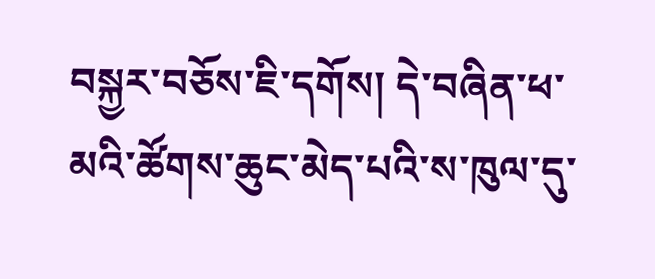བསྐྱར་བཅོས་ཇི་དགོས། དེ་བཞིན་ཕ་མའི་ཚོགས་ཆུང་མེད་པའི་ས་ཁུལ་དུ་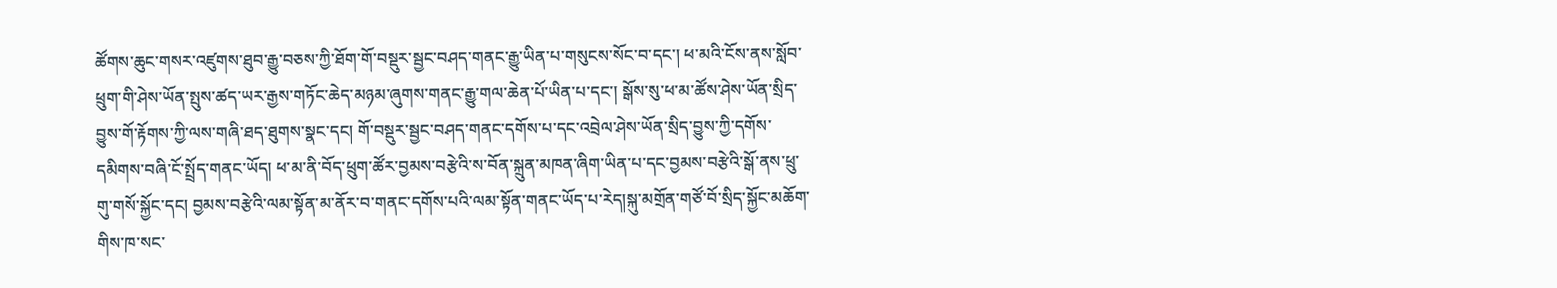ཚོགས་ཆུང་གསར་འཛུགས་ཐུབ་རྒྱུ་བཅས་ཀྱི་ཐོག་གོ་བསྡུར་སྦྱང་བཤད་གནང་རྒྱུ་ཡིན་པ་གསུངས་སོང་བ་དང་། ཕ་མའི་ངོས་ནས་སློབ་ཕྲུག་གི་ཤེས་ཡོན་སྤུས་ཚད་ཡར་རྒྱས་གཏོང་ཆེད་མཉམ་ཞུགས་གནང་རྒྱུ་གལ་ཆེན་པོ་ཡིན་པ་དང་། སྒོས་སུ་ཕ་མ་ཚོས་ཤེས་ཡོན་སྲིད་བྱུས་གོ་རྟོགས་ཀྱི་ལས་གཞི་ཐད་ཐུགས་སྣང་དང། གོ་བསྡུར་སྦྱང་བཤད་གནང་དགོས་པ་དང་འབྲེལ་ཤེས་ཡོན་སྲིད་བྱུས་ཀྱི་དགོས་དམིགས་བཞི་ངོ་སྤྲོད་གནང་ཡོད། ཕ་མ་ནི་བོད་ཕྲུག་ཚོར་བྱམས་བརྩེའི་ས་བོན་སྐྲུན་མཁན་ཞིག་ཡིན་པ་དང་བྱམས་བརྩེའི་སྒོ་ནས་ཕྲུ་གུ་གསོ་སྐྱོང་དང། བྱམས་བརྩེའི་ལམ་སྟོན་མ་ནོར་བ་གནང་དགོས་པའི་ལམ་སྟོན་གནང་ཡོད་པ་རེད།སྐུ་མགྲོན་གཙོ་བོ་སྲིད་སྐྱོང་མཆོག་གིས་ཁ་སང་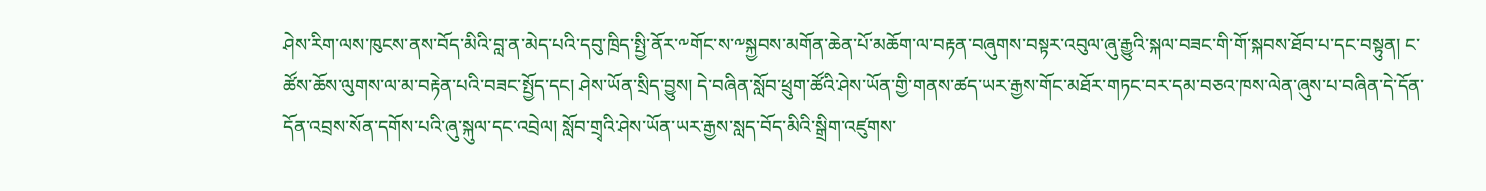ཤེས་རིག་ལས་ཁུངས་ནས་བོད་མིའི་བླ་ན་མེད་པའི་དབུ་ཁྲིད་སྤྱི་ནོར་༸གོང་ས་༸སྐྱབས་མགོན་ཆེན་པོ་མཆོག་ལ་བརྟན་བཞུགས་བསྟར་འབུལ་ཞུ་རྒྱུའི་སྐལ་བཟང་གི་གོ་སྐབས་ཐོབ་པ་དང་བསྟུན། ང་ཚོས་ཆོས་ལུགས་ལ་མ་བརྟེན་པའི་བཟང་སྤྱོད་དང། ཤེས་ཡོན་སྲིད་བྱུས། དེ་བཞིན་སློབ་ཕྲུག་ཚོའི་ཤེས་ཡོན་གྱི་གནས་ཚད་ཡར་རྒྱས་གོང་མཐོར་གཏང་བར་དམ་བཅའ་ཁས་ལེན་ཞུས་པ་བཞིན་དེ་དོན་དོན་འབྲས་སོན་དགོས་པའི་ཞུ་སྐུལ་དང་འབྲེལ། སློབ་གྲྭའི་ཤེས་ཡོན་ཡར་རྒྱས་སླད་བོད་མིའི་སྒྲིག་འཛུགས་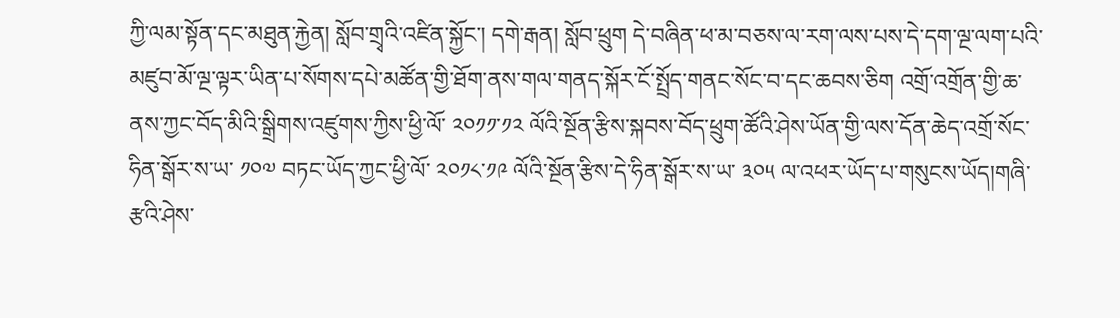ཀྱི་ལམ་སྟོན་དང་མཐུན་རྐྱེན། སློབ་གྲྭའི་འཛིན་སྐྱོང་། དགེ་རྒན། སློབ་ཕྲུག དེ་བཞིན་ཕ་མ་བཅས་ལ་རག་ལས་པས་དེ་དག་ལྔ་ལག་པའི་མཛུབ་མོ་ལྔ་ལྟར་ཡིན་པ་སོགས་དཔེ་མཚོན་གྱི་ཐོག་ནས་གལ་གནད་སྐོར་ངོ་སྤྲོད་གནང་སོང་བ་དང་ཆབས་ཅིག འགྲོ་འགྲོན་གྱི་ཆ་ནས་ཀྱང་བོད་མིའི་སྒྲིགས་འཛུགས་ཀྱིས་ཕྱི་ལོ་ ༢༠༡༡་༡༢ ལོའི་སྔོན་རྩིས་སྐབས་བོད་ཕྲུག་ཚོའི་ཤེས་ཡོན་གྱི་ལས་དོན་ཆེད་འགྲོ་སོང་ཧིན་སྒོར་ས་ཡ་ ༡༠༧ བཏང་ཡོད་ཀྱང་ཕྱི་ལོ་ ༢༠༡༨་༡༩ ལོའི་སྔོན་རྩིས་དེ་ཧིན་སྒོར་ས་ཡ་ ༣༠༥ ལ་འཕར་ཡོད་པ་གསུངས་ཡོད།གཞི་རྩའི་ཤེས་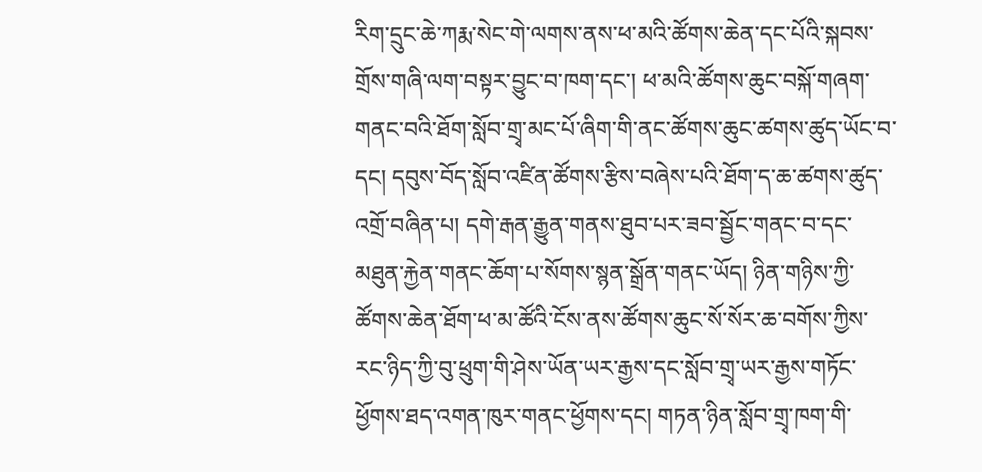རིག་དྲུང་ཆེ་ཀརྨ་སེང་གེ་ལགས་ནས་ཕ་མའི་ཚོགས་ཆེན་དང་པོའི་སྐབས་གྲོས་གཞི་ལག་བསྟར་བྱུང་བ་ཁག་དང་། ཕ་མའི་ཚོགས་ཆུང་བསྐོ་གཞག་གནང་བའི་ཐོག་སློབ་གྲྭ་མང་པོ་ཞིག་གི་ནང་ཚོགས་ཆུང་ཚགས་ཚུད་ཡོང་བ་དང། དབུས་བོད་སློབ་འཛིན་ཚོགས་རྩིས་བཞེས་པའི་ཐོག་ད་ཆ་ཚགས་ཚུད་འགྲོ་བཞིན་པ། དགེ་རྒན་རྒྱུན་གནས་ཐུབ་པར་ཟབ་སྦྱོང་གནང་བ་དང་མཐུན་རྐྱེན་གནང་ཆོག་པ་སོགས་སྙན་སྒྲོན་གནང་ཡོད། ཉིན་གཉིས་ཀྱི་ཚོགས་ཆེན་ཐོག་ཕ་མ་ཚོའི་ངོས་ནས་ཚོགས་ཆུང་སོ་སོར་ཆ་བགོས་ཀྱིས་རང་ཉིད་ཀྱི་བུ་ཕྲུག་གི་ཤེས་ཡོན་ཡར་རྒྱས་དང་སློབ་གྲྭ་ཡར་རྒྱས་གཏོང་ཕྱོགས་ཐད་འགན་ཁུར་གནང་ཕྱོགས་དང། གཏན་ཉིན་སློབ་གྲྭ་ཁག་གི་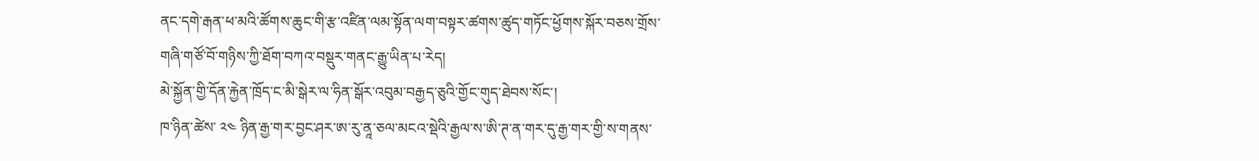ནང་དགེ་རྒན་ཕ་མའི་ཚོགས་ཆུང་གི་རྩ་འཛིན་ལམ་སྟོན་ལག་བསྟར་ཚགས་ཚུད་གཏོང་ཕྱོགས་སྐོར་བཅས་གྲོས་གཞི་གཙོ་བོ་གཉིས་ཀྱི་ཐོག་བཀའ་བསྡུར་གནང་རྒྱུ་ཡིན་པ་རེད།
མེ་སྐྱོན་གྱི་དོན་རྐྱེན་ཁྲོད་ང་མི་སྒེར་ལ་ཧིན་སྒོར་འབུམ་བརྒྱད་ཅུའི་གྱོང་གུད་ཐེབས་སོང་།
ཁ་ཉིན་ཚེས་ ༢༤ ཉིན་རྒྱ་གར་བྱང་ཤར་ཨ་རུ་ནཱ་ཅལ་མངའ་སྡེའི་རྒྱལ་ས་ཨི་ཊ་ན་གར་དུ་རྒྱ་གར་གྱི་ས་གནས་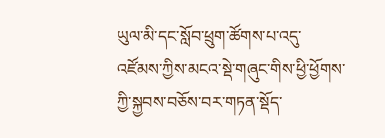ཡུལ་མི་དང་སློབ་ཕྲུག་ཚོགས་པ་འདུ་འཛོམས་ཀྱིས་མངའ་སྡེ་གཞུང་གིས་ཕྱི་ཕྱོགས་ཀྱི་སྐྱབས་བཅོས་བར་གཏན་སྡོད་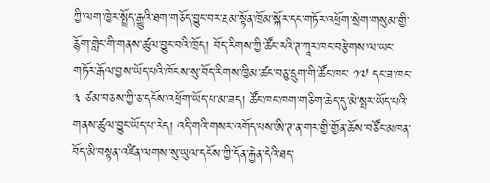ཀྱི་ལག་ཁྱེར་སྤྲོད་རྒྱུའི་ཐག་གཅོད་བྱུང་བར་རྔམ་སྟོན་ཁྲོམ་སྐོར་དང་གཏོར་འཕྲོག་སྲེག་གསུམ་གྱི་རྙོག་གླེང་གི་གནས་ཚུལ་བྱུང་བའི་ཁྲོད། བོད་རིགས་ཀྱི་ཚོང་རའི་ཊ་ཀཱར་ཁང་བརྩེགས་ལ་ཡང་གཏོར་རྒོལ་བྱས་ཡོད་པའི་ཁོངས་སུ་བོད་རིགས་ཁྱིམ་ཚང་བཅུ་དྲུག་གི་ཚོང་ཁང་ ༡༧ དང་ཟ་ཁང་ ༣ ཙམ་བཅས་ཀྱི་ཅ་དངོས་འཕྲོག་ཡོད་པ་མ་ཟད། ཚོང་ཁང་ཁག་གཅིག་ཆེད་དུ་མེ་སྤར་ཡོད་པའི་གནས་ཚུལ་བྱུང་ཡོད་པ་རེད། འདི་གའི་གསར་འགོད་པས་ཨི་ཊ་ན་གར་གྱི་གྱོན་ཆོས་བཙོང་མཁན་བོད་མི་བསྟན་འཛིན་ལགས་སུ་ཡུལ་དངོས་ཀྱི་དོན་རྐྱེན་དེའི་ཐད་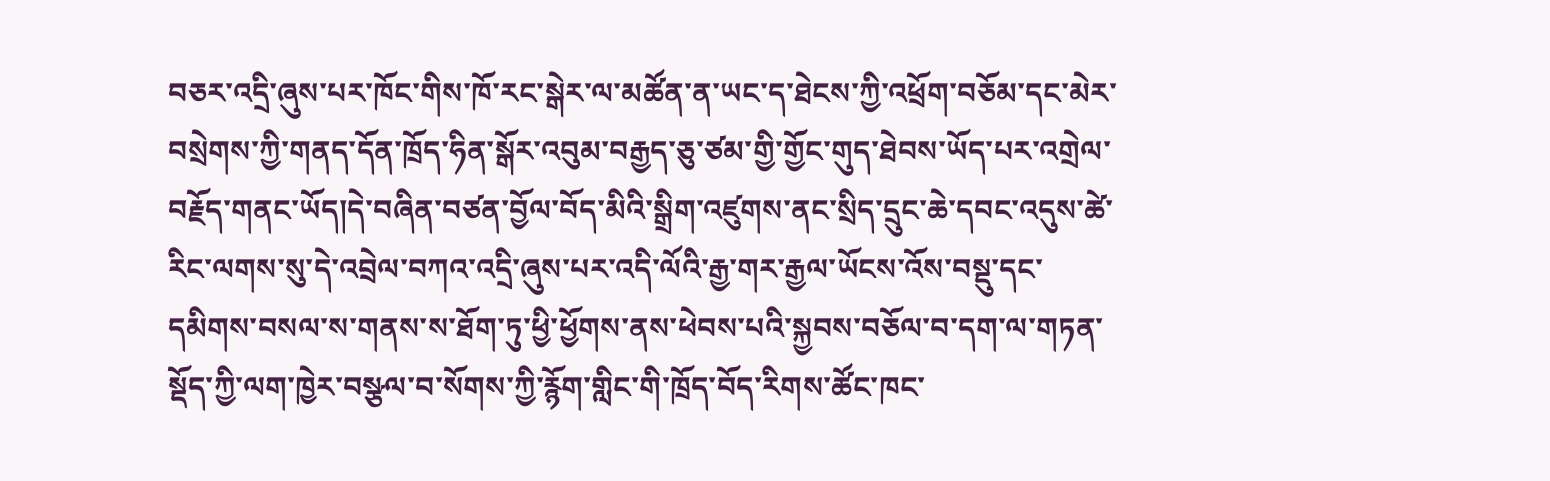བཅར་འདྲི་ཞུས་པར་ཁོང་གིས་ཁོ་རང་སྒེར་ལ་མཚོན་ན་ཡང་ད་ཐེངས་ཀྱི་འཕྲོག་བཅོམ་དང་མེར་བསྲེགས་ཀྱི་གནད་དོན་ཁྲོད་ཧིན་སྒོར་འབུམ་བརྒྱད་ཅུ་ཙམ་གྱི་གྱོང་གུད་ཐེབས་ཡོད་པར་འགྲེལ་བརྗོད་གནང་ཡོད།དེ་བཞིན་བཙན་བྱོལ་བོད་མིའི་སྒྲིག་འཛུགས་ནང་སྲིད་དྲུང་ཆེ་དབང་འདུས་ཚེ་རིང་ལགས་སུ་དེ་འབྲེལ་བཀའ་འདྲི་ཞུས་པར་འདི་ལོའི་རྒྱ་གར་རྒྱལ་ཡོངས་འོས་བསྡུ་དང་དམིགས་བསལ་ས་གནས་ས་ཐོག་ཏུ་ཕྱི་ཕྱོགས་ནས་ཕེབས་པའི་སྐྱབས་བཅོལ་བ་དག་ལ་གཏན་སྡོད་ཀྱི་ལག་ཁྱེར་བསྩལ་བ་སོགས་ཀྱི་རྙོག་གླིང་གི་ཁྲོད་བོད་རིགས་ཚོང་ཁང་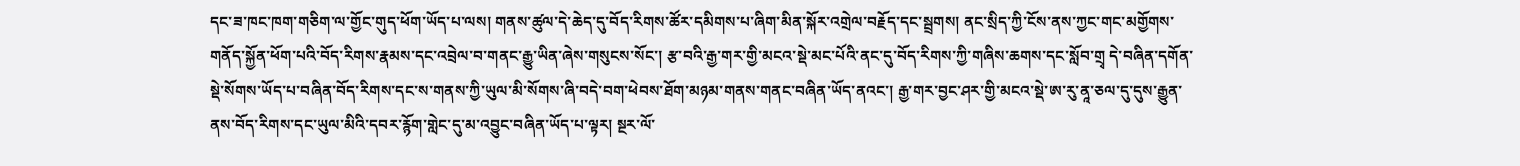དང་ཟ་ཁང་ཁག་གཅིག་ལ་གྱོང་གུད་ཕོག་ཡོད་པ་ལས། གནས་ཚུལ་དེ་ཆེད་དུ་བོད་རིགས་ཚོར་དམིགས་པ་ཞིག་མིན་སྐོར་འགྲེལ་བརྗོད་དང་སྦྲགས། ནང་སྲིད་ཀྱི་ངོས་ནས་ཀྱང་གང་མགྱོགས་གནོད་སྐྱོན་ཕོག་པའི་བོད་རིགས་རྣམས་དང་འབྲེལ་བ་གནང་རྒྱུ་ཡིན་ཞེས་གསུངས་སོང་། རྩ་བའི་རྒྱ་གར་གྱི་མངའ་སྡེ་མང་པོའི་ནང་དུ་བོད་རིགས་ཀྱི་གཞིས་ཆགས་དང་སློབ་གྲྭ དེ་བཞིན་དགོན་སྡེ་སོགས་ཡོད་པ་བཞིན་བོད་རིགས་དང་ས་གནས་ཀྱི་ཡུལ་མི་སོགས་ཞི་བདེ་བག་ཕེབས་ཐོག་མཉམ་གནས་གནང་བཞིན་ཡོད་ནའང་། རྒྱ་གར་བྱང་ཤར་གྱི་མངའ་སྡེ་ཨ་རུ་ནཱ་ཅལ་དུ་དུས་རྒྱུན་ནས་བོད་རིགས་དང་ཡུལ་མིའི་དབར་རྙོག་གླེང་དུ་མ་འབྱུང་བཞིན་ཡོད་པ་ལྟར། སྔར་ལོ་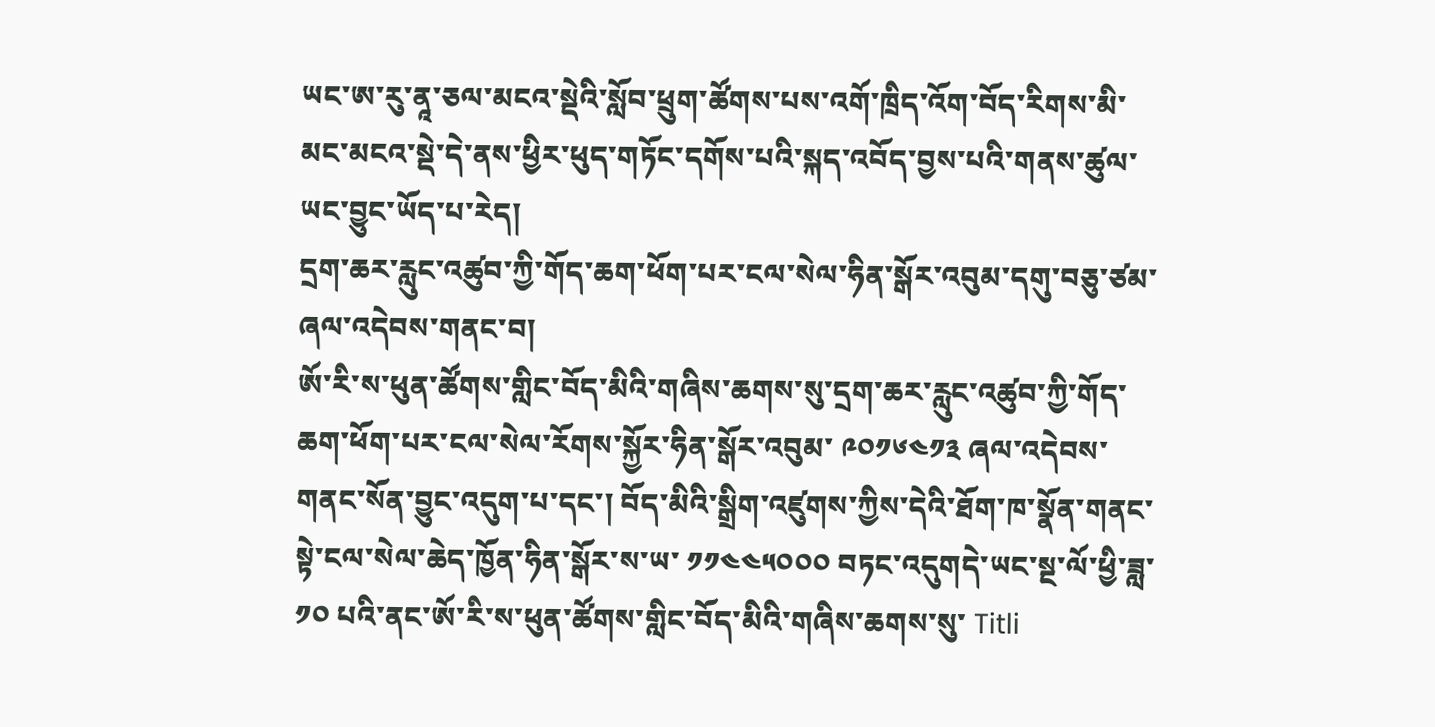ཡང་ཨ་རུ་ནཱ་ཅལ་མངའ་སྡེའི་སློབ་ཕྲུག་ཚོགས་པས་འགོ་ཁྲིད་འོག་བོད་རིགས་མི་མང་མངའ་སྡེ་དེ་ནས་ཕྱིར་ཕུད་གཏོང་དགོས་པའི་སྐད་འབོད་བྱས་པའི་གནས་ཚུལ་ཡང་བྱུང་ཡོད་པ་རེད།
དྲག་ཆར་རླུང་འཚུབ་ཀྱི་གོད་ཆག་ཕོག་པར་ངལ་སེལ་ཧིན་སྒོར་འབུམ་དགུ་བཅུ་ཙམ་ཞལ་འདེབས་གནང་བ།
ཨོ་རི་ས་ཕུན་ཚོགས་གླིང་བོད་མིའི་གཞིས་ཆགས་སུ་དྲག་ཆར་རླུང་འཚུབ་ཀྱི་གོད་ཆག་ཕོག་པར་ངལ་སེལ་རོགས་སྐྱོར་ཧིན་སྒོར་འབུམ་ ༩༠༡༦༤༡༣ ཞལ་འདེབས་གནང་སོན་བྱུང་འདུག་པ་དང་། བོད་མིའི་སྒྲིག་འཛུགས་ཀྱིས་དེའི་ཐོག་ཁ་སྣོན་གནང་སྟེ་ངལ་སེལ་ཆེད་ཁྱོན་ཧིན་སྒོར་ས་ཡ་ ༡༡༤༤༥༠༠༠ བཏང་འདུགདེ་ཡང་སྔ་ལོ་ཕྱི་ཟླ་ ༡༠ པའི་ནང་ཨོ་རི་ས་ཕུན་ཚོགས་གླིང་བོད་མིའི་གཞིས་ཆགས་སུ་ Titli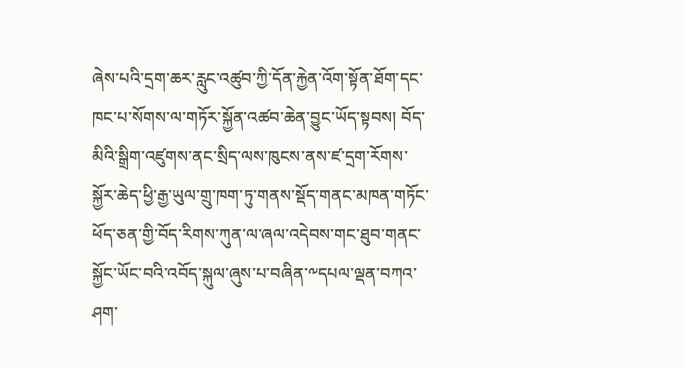ཞེས་པའི་དྲག་ཆར་རླུང་འཚུབ་ཀྱི་དོན་རྐྱེན་འོག་སྟོན་ཐོག་དང་ཁང་པ་སོགས་ལ་གཏོར་སྐྱོན་འཚབ་ཆེན་བྱུང་ཡོད་སྟབས། བོད་མིའི་སྒྲིག་འཛུགས་ནང་སྲིད་ལས་ཁུངས་ནས་ཛ་དྲག་རོགས་སྐྱོར་ཆེད་ཕྱི་རྒྱ་ཡུལ་གྲུ་ཁག་ཏུ་གནས་སྡོད་གནང་མཁན་གཏོང་ཕོད་ཅན་གྱི་བོད་རིགས་ཀུན་ལ་ཞལ་འདེབས་གང་ཐུབ་གནང་སྐྱོང་ཡོང་བའི་འབོད་སྐུལ་ཞུས་པ་བཞིན་༸དཔལ་ལྡན་བཀའ་ཤག་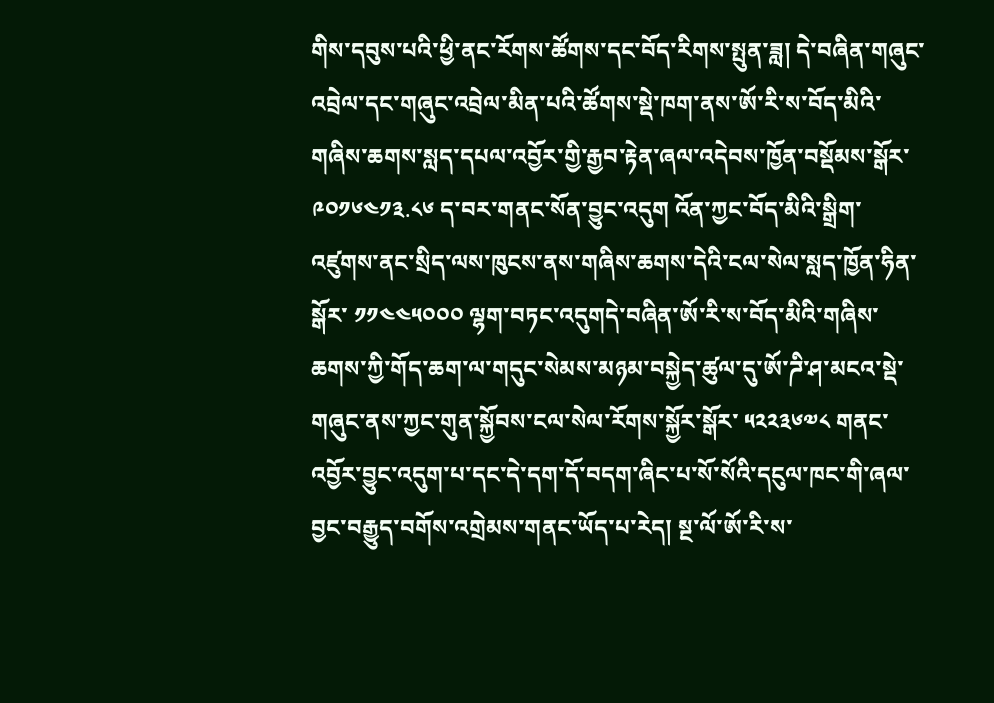གིས་དབུས་པའི་ཕྱི་ནང་རོགས་ཚོགས་དང་བོད་རིགས་སྤུན་ཟླ། དེ་བཞིན་གཞུང་འབྲེལ་དང་གཞུང་འབྲེལ་མིན་པའི་ཚོགས་སྡེ་ཁག་ནས་ཨོ་རི་ས་བོད་མིའི་གཞིས་ཆགས་སླད་དཔལ་འབྱོར་གྱི་རྒྱབ་རྟེན་ཞལ་འདེབས་ཁྱོན་བསྡོམས་སྒོར་ ༩༠༡༦༤༡༣.༨༦ ད་བར་གནང་སོན་བྱུང་འདུག འོན་ཀྱང་བོད་མིའི་སྒྲིག་འཛུགས་ནང་སྲིད་ལས་ཁུངས་ནས་གཞིས་ཆགས་དེའི་ངལ་སེལ་སླད་ཁྱོན་ཧིན་སྒོར་ ༡༡༤༤༥༠༠༠ ལྷག་བཏང་འདུགདེ་བཞིན་ཨོ་རི་ས་བོད་མིའི་གཞིས་ཆགས་ཀྱི་གོད་ཆག་ལ་གདུང་སེམས་མཉམ་བསྐྱེད་ཚུལ་དུ་ཨོ་ཌི་ཤ་མངའ་སྡེ་གཞུང་ནས་ཀྱང་གུན་སྐྱོབས་ངལ་སེལ་རོགས་སྐྱོར་སྒོར་ ༥༢༢༣༦༧༨ གནང་འབྱོར་བྱུང་འདུག་པ་དང་དེ་དག་དོ་བདག་ཞིང་པ་སོ་སོའི་དངུལ་ཁང་གི་ཞལ་བྱང་བརྒྱུད་བགོས་འགྲེམས་གནང་ཡོད་པ་རེད། སྔ་ལོ་ཨོ་རི་ས་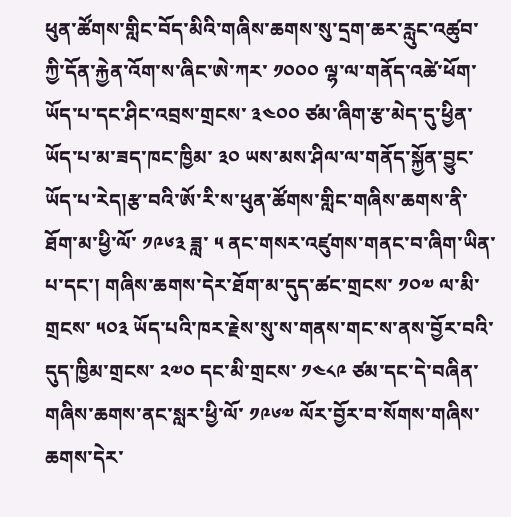ཕུན་ཚོགས་གླིང་བོད་མིའི་གཞིས་ཆགས་སུ་དྲག་ཆར་རླུང་འཚུབ་ཀྱི་དོན་རྐྱེན་འོག་ས་ཞིང་ཨེ་ཀར་ ༡༠༠༠ ལྷ་ལ་གནོད་འཚེ་ཕོག་ཡོད་པ་དང་ཤིང་འབྲས་གྲངས་ ༣༤༠༠ ཙམ་ཞིག་རྩ་མེད་དུ་ཕྱིན་ཡོད་པ་མ་ཟད་ཁང་ཁྱིམ་ ༣༠ ཡས་མས་ཤིལ་ལ་གནོད་སྐྱོན་བྱུང་ཡོད་པ་རེད།རྩ་བའི་ཨོ་རི་ས་ཕུན་ཚོགས་གླིང་གཞིས་ཆགས་ནི་ཐོག་མ་ཕྱི་ལོ་ ༡༩༦༣ ཟླ་ ༥ ནང་གསར་འཛུགས་གནང་བ་ཞིག་ཡིན་པ་དང་། གཞིས་ཆགས་དེར་ཐོག་མ་དུད་ཚང་གྲངས་ ༡༠༧ ལ་མི་གྲངས་ ༥༠༣ ཡོད་པའི་ཁར་རྗེས་སུ་ས་གནས་གང་ས་ནས་བྱོར་བའི་དུད་ཁྱིམ་གྲངས་ ༢༧༠ དང་མི་གྲངས་ ༡༤༨༩ ཙམ་དང་དེ་བཞིན་གཞིས་ཆགས་ནང་སླར་ཕྱི་ལོ་ ༡༩༦༧ ལོར་བྱོར་བ་སོགས་གཞིས་ཆགས་དེར་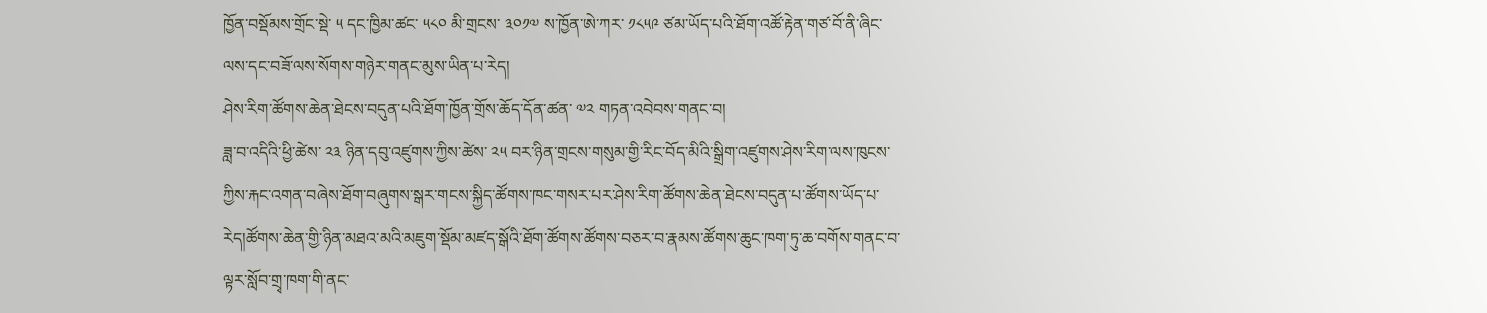ཁྱོན་བསྡོམས་གྲོང་སྡེ་ ༥ དང་ཁྱིམ་ཚང་ ༥༨༠ མི་གྲངས་ ༣༠༡༧ ས་ཁྱོན་ཨེ་ཀར་ ༡༨༥༩ ཙམ་ཡོད་པའི་ཐོག་འཚོ་རྟེན་གཙ་བོ་ནི་ཞིང་ལས་དང་བཟོ་ལས་སོགས་གཉེར་གནང་མུས་ཡིན་པ་རེད།
ཤེས་རིག་ཚོགས་ཆེན་ཐེངས་བདུན་པའི་ཐོག་ཁྱོན་གྲོས་ཆོད་དོན་ཚན་ ༧༢ གཏན་འབེབས་གནང་བ།
ཟླ་བ་འདིའི་ཕྱི་ཚེས་ ༢༣ ཉིན་དབུ་འཛུགས་ཀྱིས་ཚེས་ ༢༥ བར་ཉིན་གྲངས་གསུམ་གྱི་རིང་བོད་མིའི་སྒྲིག་འཛུགས་ཤེས་རིག་ལས་ཁུངས་ཀྱིས་རྐང་འགན་བཞེས་ཐོག་བཞུགས་སྒར་གངས་སྐྱིད་ཚོགས་ཁང་གསར་པར་ཤེས་རིག་ཚོགས་ཆེན་ཐེངས་བདུན་པ་ཚོགས་ཡོད་པ་རེད།ཚོགས་ཆེན་གྱི་ཉིན་མཐའ་མའི་མཇུག་སྡོམ་མཛད་སྒོའི་ཐོག་ཚོགས་ཚོགས་བཅར་བ་རྣམས་ཚོགས་ཆུང་ཁག་ཏུ་ཆ་བགོས་གནང་བ་ལྟར་སློབ་གྲྭ་ཁག་གི་ནང་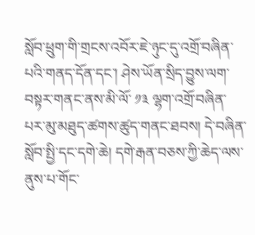སློབ་ཕྲུག་གི་གྲངས་འབོར་ཇེ་ཉུང་དུ་འགྲོ་བཞིན་པའི་གནད་དོན་དང་། ཤེས་ཡོན་སྲིད་བྱུས་ལག་བསྟར་གནང་ནས་མི་ལོ་ ༡༣ ལྷག་འགྲོ་བཞིན་པར་མུ་མཐུད་ཚགས་ཚུད་གནང་ཐབས། དེ་བཞིན་སློབ་སྤྱི་དང་དགེ་ཆེ། དགེ་རྒན་བཅས་ཀྱི་ཆེད་ལས་ནུས་པ་གོང་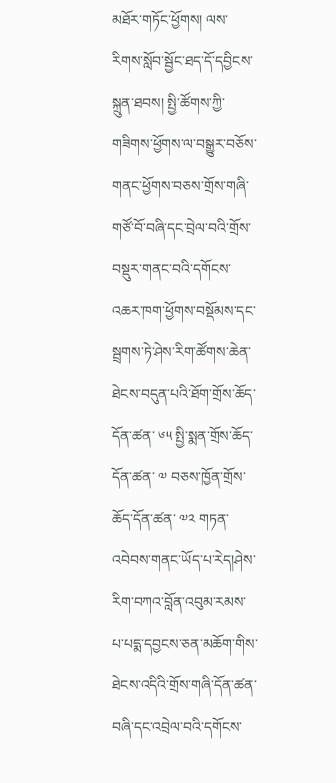མཐོར་གཏོང་ཕྱོགས། ལས་རིགས་སློབ་སྦྱོང་ཐད་དོ་དབྱིངས་སྐྲུན་ཐབས། སྤྱི་ཚོགས་ཀྱི་གཟིགས་ཕྱོགས་ལ་བསྒྱུར་བཅོས་གནང་ཕྱོགས་བཅས་གྲོས་གཞི་གཙོ་བོ་བཞི་དང་བྲེལ་བའི་གྲོས་བསྡུར་གནང་བའི་དགོངས་འཆར་ཁག་ཕྱོགས་བསྡོམས་དང་སྦྲགས་ཏེ་ཤེས་རིག་ཚོགས་ཆེན་ཐེངས་བདུན་པའི་ཐོག་གྲོས་ཆོད་དོན་ཚན་ ༦༥ སྤྱི་སྨན་གྲོས་ཆོད་དོན་ཚན་ ༧ བཅས་ཁྱོན་གྲོས་ཆོད་དོན་ཚན་ ༧༢ གཏན་འབེབས་གནང་ཡོད་པ་རེད།ཤེས་རིག་བཀའ་བློན་འབུམ་རམས་པ་པདྨ་དབྱངས་ཅན་མཆོག་གིས་ཐེངས་འདིའི་གྲོས་གཞི་དོན་ཚན་བཞི་དང་འབྲེལ་བའི་དགོངས་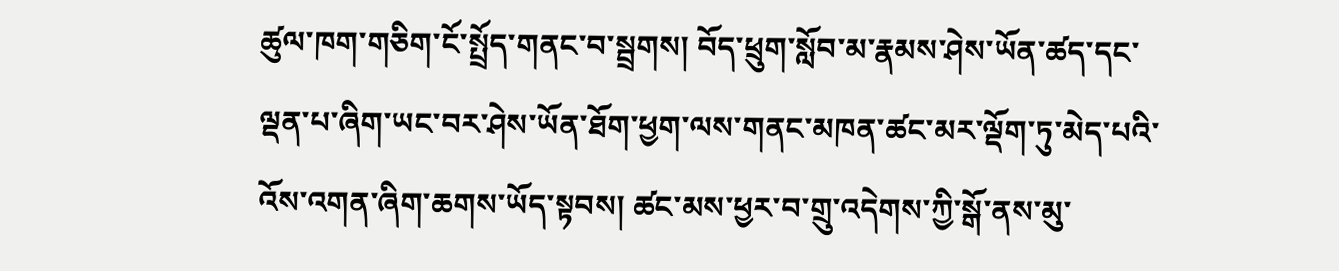ཚུལ་ཁག་གཅིག་ངོ་སྤྲོད་གནང་བ་སྦྲགས། བོད་ཕྲུག་སློབ་མ་རྣམས་ཤེས་ཡོན་ཚད་དང་ལྡན་པ་ཞིག་ཡང་བར་ཤེས་ཡོན་ཐོག་ཕྱག་ལས་གནང་མཁན་ཚང་མར་ལྡོག་ཏུ་མེད་པའི་འོས་འགན་ཞིག་ཆགས་ཡོད་སྟབས། ཚང་མས་ཕྱར་བ་གྲུ་འདེགས་ཀྱི་སྒོ་ནས་མུ་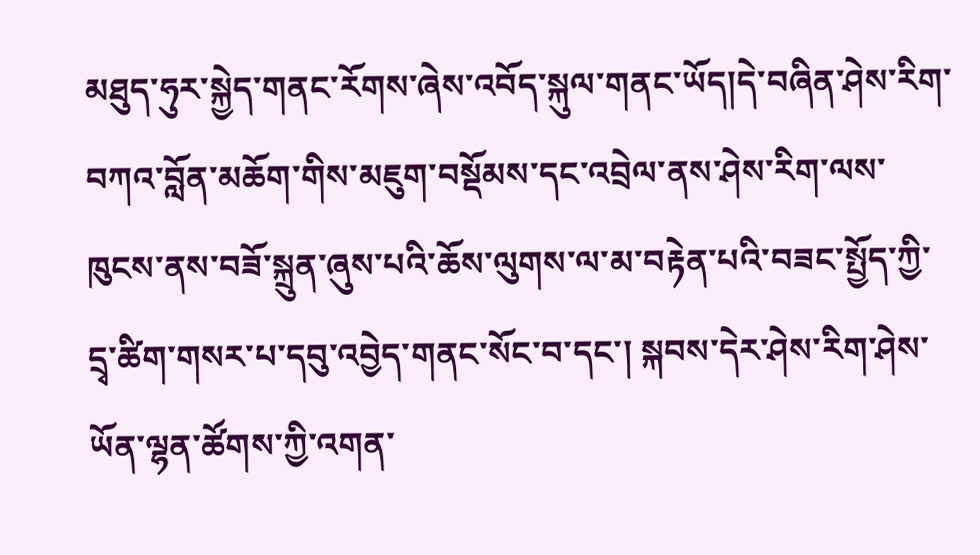མཐུད་ཧུར་སྐྱེད་གནང་རོགས་ཞེས་འབོད་སྐུལ་གནང་ཡོད།དེ་བཞིན་ཤེས་རིག་བཀའ་བློན་མཆོག་གིས་མཇུག་བསྡོམས་དང་འབྲེལ་ནས་ཤེས་རིག་ལས་ཁུངས་ནས་བཟོ་སྐྲུན་ཞུས་པའི་ཆོས་ལུགས་ལ་མ་བརྟེན་པའི་བཟང་སྤྱོད་ཀྱི་དྲྭ་ཚིག་གསར་པ་དབུ་འབྱེད་གནང་སོང་བ་དང་། སྐབས་དེར་ཤེས་རིག་ཤེས་ཡོན་ལྷན་ཚོགས་ཀྱི་འགན་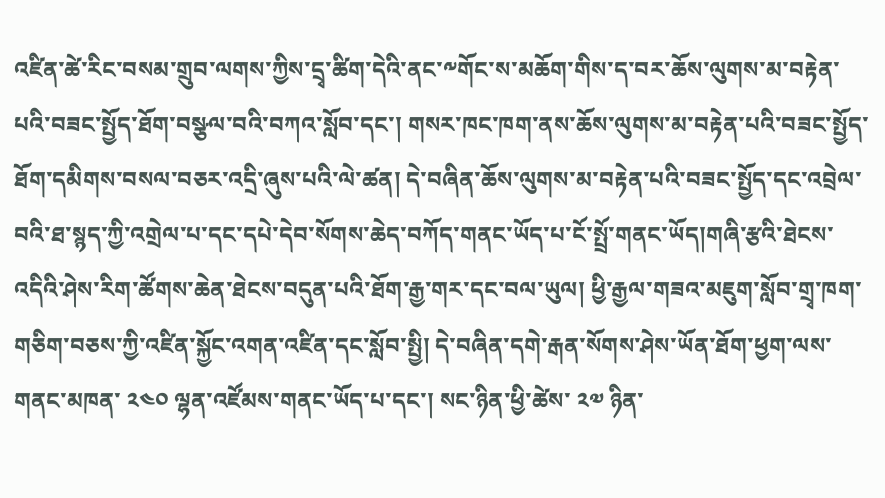འཛིན་ཚེ་རིང་བསམ་གྲུབ་ལགས་ཀྱིས་དྲྭ་ཚིག་དེའི་ནང་༸གོང་ས་མཆོག་གིས་ད་བར་ཆོས་ལུགས་མ་བརྟེན་པའི་བཟང་སྤྱོད་ཐོག་བསྩལ་བའི་བཀའ་སློབ་དང་། གསར་ཁང་ཁག་ནས་ཆོས་ལུགས་མ་བརྟེན་པའི་བཟང་སྤྱོད་ཐོག་དམིགས་བསལ་བཅར་འདྲི་ཞུས་པའི་ལེ་ཚན། དེ་བཞིན་ཆོས་ལུགས་མ་བརྟེན་པའི་བཟང་སྤྱོད་དང་འབྲེལ་བའི་ཐ་སྙད་ཀྱི་འགྲེལ་པ་དང་དཔེ་དེབ་སོགས་ཆེད་བཀོད་གནང་ཡོད་པ་ངོ་སྤྲོ་གནང་ཡོད།གཞི་རྩའི་ཐེངས་འདིའི་ཤེས་རིག་ཚོགས་ཆེན་ཐེངས་བདུན་པའི་ཐོག་རྒྱ་གར་དང་བལ་ཡུལ། ཕྱི་རྒྱལ་གཟའ་མཇུག་སློབ་གྲྭ་ཁག་གཅིག་བཅས་ཀྱི་འཛིན་སྐྱོང་འགན་འཛིན་དང་སློབ་སྤྱི། དེ་བཞིན་དགེ་རྒན་སོགས་ཤེས་ཡོན་ཐོག་ཕྱག་ལས་གནང་མཁན་ ༢༤༠ ལྷན་འཛོམས་གནང་ཡོད་པ་དང་། སང་ཉིན་ཕྱི་ཚེས་ ༢༧ ཉིན་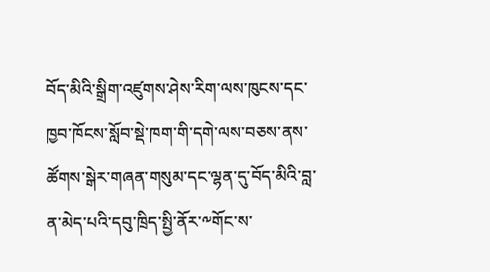བོད་མིའི་སྒྲིག་འཛུགས་ཤེས་རིག་ལས་ཁུངས་དང་ཁྱབ་ཁོངས་སློབ་སྡེ་ཁག་གི་དགེ་ལས་བཅས་ནས་ཚོགས་སྒེར་གཞན་གསུམ་དང་ལྷན་དུ་བོད་མིའི་བླ་ན་མེད་པའི་དབུ་ཁྲིད་སྤྱི་ནོར་༸གོང་ས་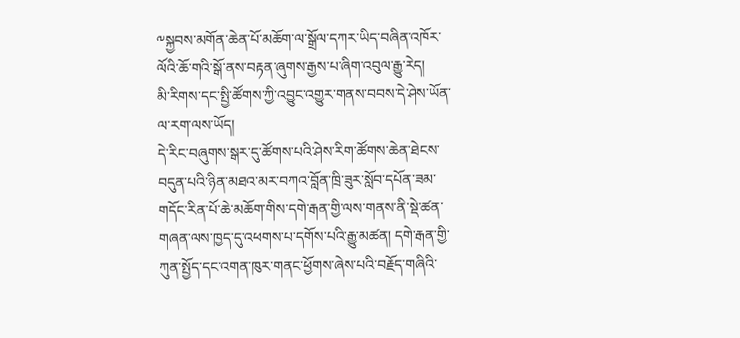༸སྐྱབས་མགོན་ཆེན་པོ་མཆོག་ལ་སྒྲོལ་དཀར་ཡིད་བཞིན་འཁོར་ལོའི་ཆོ་གའི་སྒོ་ནས་བརྟན་ཞུགས་རྒྱས་པ་ཞིག་འབུལ་རྒྱུ་རེད།
མི་རིགས་དང་སྤྱི་ཚོགས་ཀྱི་འབྱུང་འགྱུར་གནས་བབས་དེ་ཤེས་ཡོན་ལ་རག་ལས་ཡོད།
དེ་རིང་བཞུགས་སྒར་དུ་ཚོགས་པའི་ཤེས་རིག་ཚོགས་ཆེན་ཐེངས་བདུན་པའི་ཉིན་མཐའ་མར་བཀའ་བློན་ཁྲི་ཟུར་སློབ་དཔོན་ཟམ་གདོང་རིན་པོ་ཆེ་མཆོག་གིས་དགེ་རྒན་གྱི་ལས་གནས་ནི་སྡེ་ཚན་གཞན་ལས་ཁྱད་དུ་འཕགས་པ་དགོས་པའི་རྒྱུ་མཚན། དགེ་རྒན་གྱི་ཀུན་སྤྱོད་དང་འགན་ཁུར་གནང་ཕྱོགས་ཞེས་པའི་བརྗོད་གཞིའི་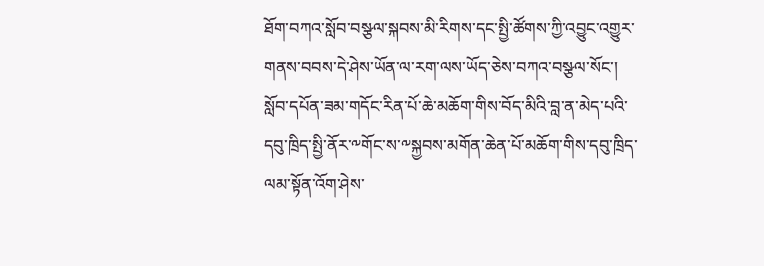ཐོག་བཀའ་སློབ་བསྩལ་སྐབས་མི་རིགས་དང་སྤྱི་ཚོགས་ཀྱི་འབྱུང་འགྱུར་གནས་བབས་དེ་ཤེས་ཡོན་ལ་རག་ལས་ཡོད་ཅེས་བཀའ་བསྩལ་སོང་། སློབ་དཔོན་ཟམ་གདོང་རིན་པོ་ཆེ་མཆོག་གིས་བོད་མིའི་བླ་ན་མེད་པའི་དབུ་ཁྲིད་སྤྱི་ནོར་༸གོང་ས་༸སྐྱབས་མགོན་ཆེན་པོ་མཆོག་གིས་དབུ་ཁྲིད་ལམ་སྟོན་འོག་ཤེས་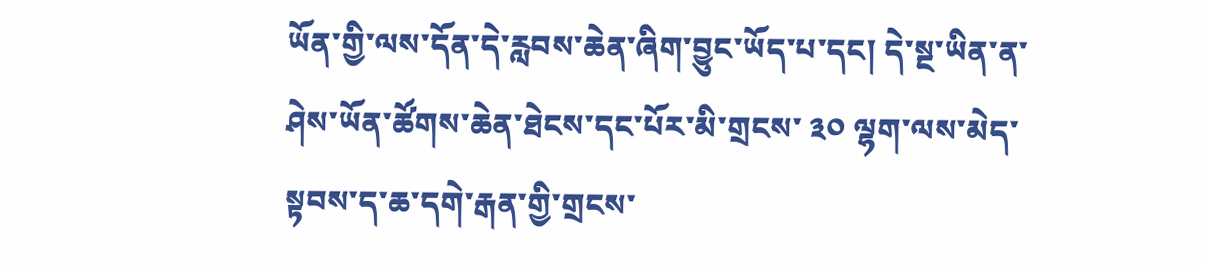ཡོན་གྱི་ལས་དོན་དེ་རླབས་ཆེན་ཞིག་བྱུང་ཡོད་པ་དང། དེ་སྔ་ཡིན་ན་ཤེས་ཡོན་ཚོགས་ཆེན་ཐེངས་དང་པོར་མི་གྲངས་ ༣༠ ལྷག་ལས་མེད་སྟབས་ད་ཆ་དགེ་རྒན་གྱི་གྲངས་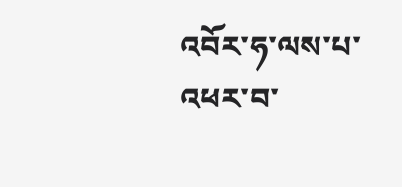འབོར་ཧ་ལས་པ་འཕར་བ་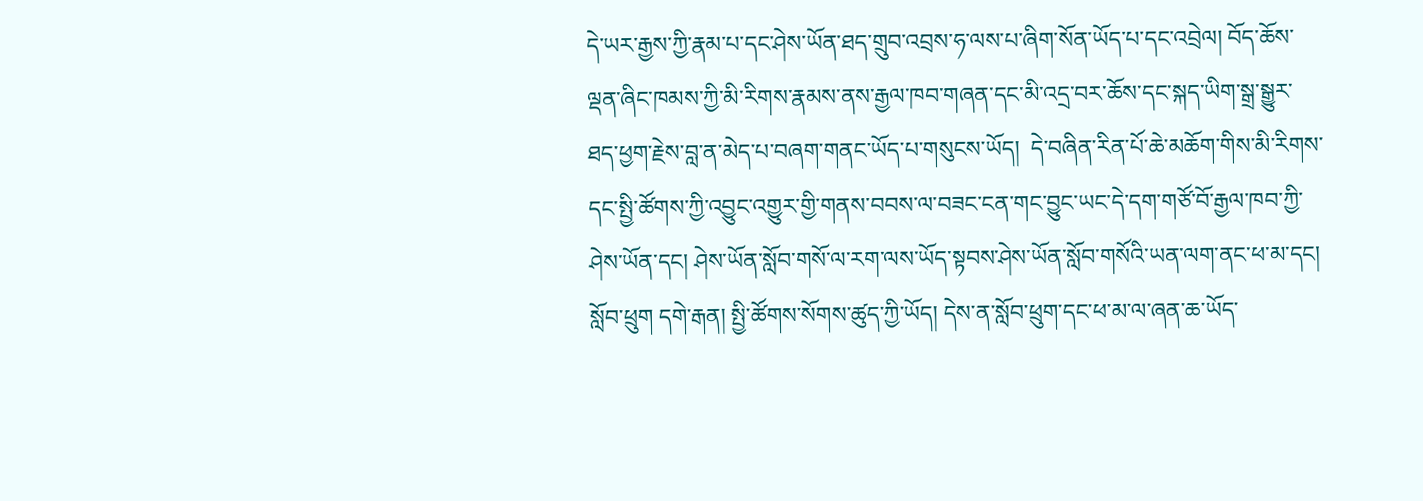དེ་ཡར་རྒྱས་ཀྱི་རྣམ་པ་དང་ཤེས་ཡོན་ཐད་གྲུབ་འབྲས་ཧ་ལས་པ་ཞིག་སོན་ཡོད་པ་དང་འབྲེལ། བོད་ཆོས་ལྡན་ཞིང་ཁམས་ཀྱི་མི་རིགས་རྣམས་ནས་རྒྱལ་ཁབ་གཞན་དང་མི་འདྲ་བར་ཆོས་དང་སྐད་ཡིག་སྒྲ་སྒྱུར་ཐད་ཕྱག་རྗེས་བླ་ན་མེད་པ་བཞག་གནང་ཡོད་པ་གསུངས་ཡོད།  དེ་བཞིན་རིན་པོ་ཆེ་མཆོག་གིས་མི་རིགས་དང་སྤྱི་ཚོགས་ཀྱི་འབྱུང་འགྱུར་གྱི་གནས་བབས་ལ་བཟང་ངན་གང་བྱུང་ཡང་དེ་དག་གཙོ་བོ་རྒྱལ་ཁབ་ཀྱི་ཤེས་ཡོན་དང། ཤེས་ཡོན་སློབ་གསོ་ལ་རག་ལས་ཡོད་སྟབས་ཤེས་ཡོན་སློབ་གསོའི་ཡན་ལག་ནང་ཕ་མ་དང། སློབ་ཕྲུག དགེ་རྒན། སྤྱི་ཚོགས་སོགས་ཚུད་ཀྱི་ཡོད། དེས་ན་སློབ་ཕྲུག་དང་ཕ་མ་ལ་ཞན་ཆ་ཡོད་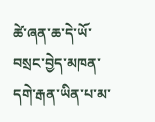ཚེ་ཞན་ཆ་དེ་ཡོ་བསྲང་བྱེད་མཁན་དགེ་རྒན་ཡིན་པ་མ་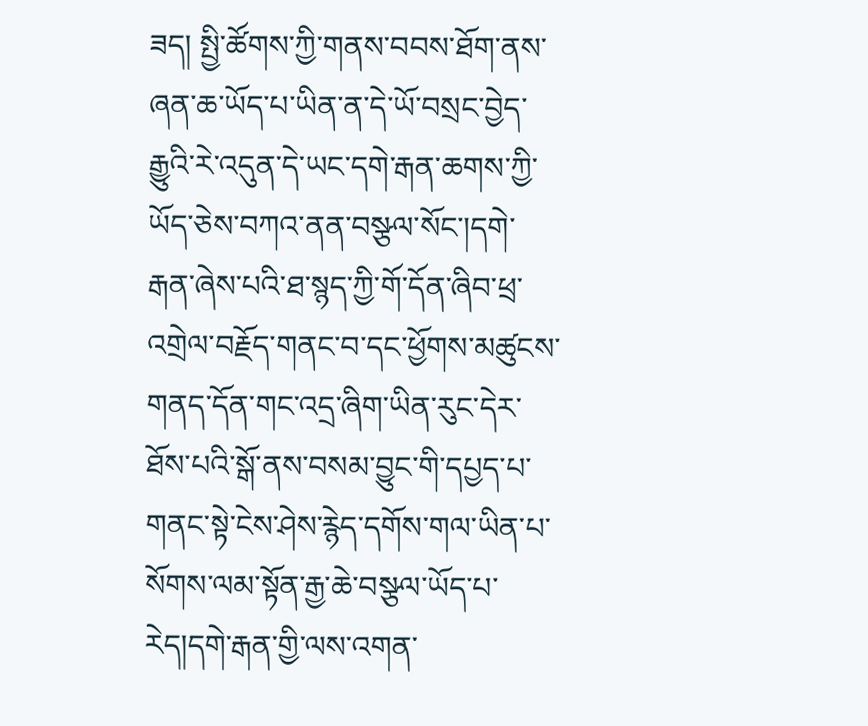ཟད། སྤྱི་ཚོགས་ཀྱི་གནས་བབས་ཐོག་ནས་ཞན་ཆ་ཡོད་པ་ཡིན་ན་དེ་ཡོ་བསྲང་བྱེད་རྒྱུའི་རེ་འདུན་དེ་ཡང་དགེ་རྒན་ཆགས་ཀྱི་ཡོད་ཅེས་བཀའ་ནན་བསྩལ་སོང་།དགེ་རྒན་ཞེས་པའི་ཐ་སྙད་ཀྱི་གོ་དོན་ཞིབ་ཕྲ་འགྲེལ་བརྗོད་གནང་བ་དང་ཕྱོགས་མཚུངས་གནད་དོན་གང་འདྲ་ཞིག་ཡིན་རུང་དེར་ཐོས་པའི་སྒོ་ནས་བསམ་བྱུང་གི་དཔྱད་པ་གནང་སྟེ་ངེས་ཤེས་རྙེད་དགོས་གལ་ཡིན་པ་སོགས་ལམ་སྟོན་རྒྱ་ཆེ་བསྩལ་ཡོད་པ་རེད།དགེ་རྒན་གྱི་ལས་འགན་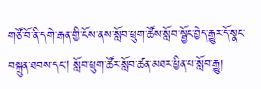གཙོ་བོ་ནི་དགེ་རྒན་གྱི་ངོས་ནས་སློབ་ཕྲུག་ཚོས་སློབ་སྦྱོང་བྱེད་རྒྱུར་དོ་སྣང་བསྐྲུན་ཐབས་དང། སློབ་ཕྲུག་ཚོར་སློབ་ཚན་མཐར་ཕྱིན་པ་སློབ་རྒྱུ།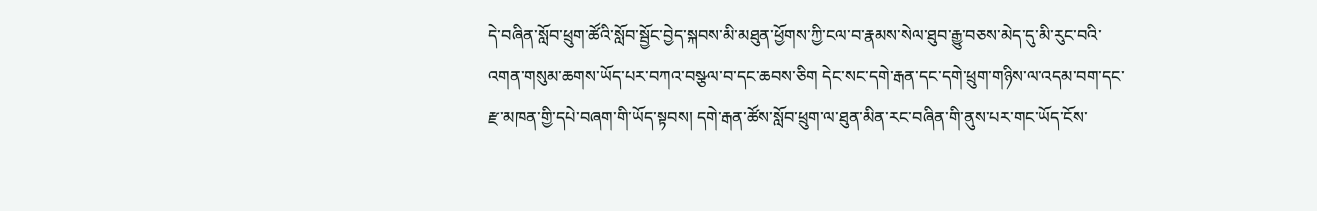དེ་བཞིན་སློབ་ཕྲུག་ཚོའི་སློབ་སྦྱོང་བྱེད་སྐབས་མི་མཐུན་ཕྱོགས་ཀྱི་ངལ་བ་རྣམས་སེལ་ཐུབ་རྒྱུ་བཅས་མེད་དུ་མི་རུང་བའི་འགན་གསུམ་ཆགས་ཡོད་པར་བཀའ་བསྩལ་བ་དང་ཆབས་ཅིག དེང་སང་དགེ་རྒན་དང་དགེ་ཕྲུག་གཉིས་ལ་འདམ་བག་དང་རྫ་མཁན་གྱི་དཔེ་བཞག་གི་ཡོད་སྟབས། དགེ་རྒན་ཚོས་སློབ་ཕྲུག་ལ་ཐུན་མིན་རང་བཞིན་གི་ནུས་པར་གང་ཡོད་ངོས་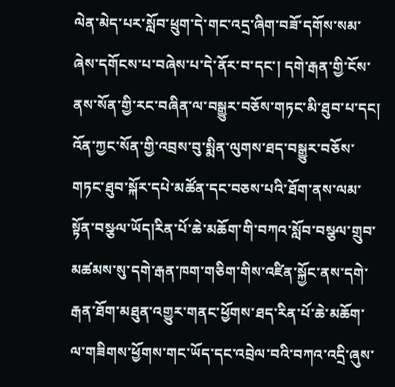ལེན་མེད་པར་སློབ་ཕྲུག་དེ་གང་འདྲ་ཞིག་བཟོ་དགོས་སམ་ཞེས་དགོངས་པ་བཞེས་པ་དེ་ནོར་བ་དང་། དགེ་རྒན་གྱི་ངོས་ནས་སོན་གྱི་རང་བཞིན་ལ་བསྒྱུར་བཅོས་གཏང་མི་ཐུབ་པ་དང། འོན་ཀྱང་སོན་གྱི་འབྲས་བུ་སྨིན་ལུགས་ཐད་བསྒྱུར་བཅོས་གཏང་ཐུབ་སྐོར་དཔེ་མཚོན་དང་བཅས་པའི་ཐོག་ནས་ལམ་སྟོན་བསྩལ་ཡོད།རིན་པོ་ཆེ་མཆོག་གི་བཀའ་སློབ་བསྩལ་གྲུབ་མཚམས་སུ་དགེ་རྒན་ཁག་གཅིག་གིས་འཛིན་སྐྱོང་ནས་དགེ་རྒན་ཐོག་མཐུན་འགྱུར་གནང་ཕྱོགས་ཐད་རིན་པོ་ཆེ་མཆོག་ལ་གཟིགས་ཕྱོགས་གང་ཡོད་དང་འབྲེལ་བའི་བཀའ་འདྲི་ཞུས་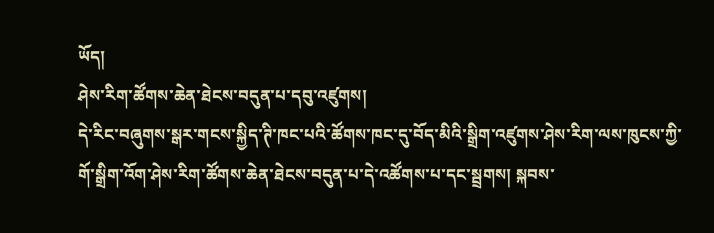ཡོད།
ཤེས་རིག་ཚོགས་ཆེན་ཐེངས་བདུན་པ་དབུ་འཛུགས།
དེ་རིང་བཞུགས་སྒར་གངས་སྐྱིད་ཊི་ཁང་པའི་ཚོགས་ཁང་དུ་བོད་མིའི་སྒྲིག་འཛུགས་ཤེས་རིག་ལས་ཁུངས་ཀྱི་གོ་སྒྲིག་འོག་ཤེས་རིག་ཚོགས་ཆེན་ཐེངས་བདུན་པ་དེ་འཚོགས་པ་དང་སྦྲགས། སྐབས་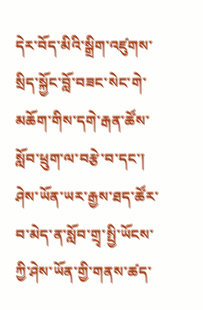དེར་བོད་མིའི་སྒྲིག་འཛུགས་སྲིད་སྐྱོང་བློ་བཟང་སེང་གེ་མཆོག་གིས་དགེ་རྒན་ཚོས་སློབ་ཕྲུག་ལ་བརྩེ་བ་དང་། ཤེས་ཡོན་ཡར་རྒྱས་ཐད་ཚོར་བ་མེད་ན་སློབ་གྲྭ་སྤྱི་ཡོངས་ཀྱི་ཤེས་ཡོན་གྱི་གནས་ཚད་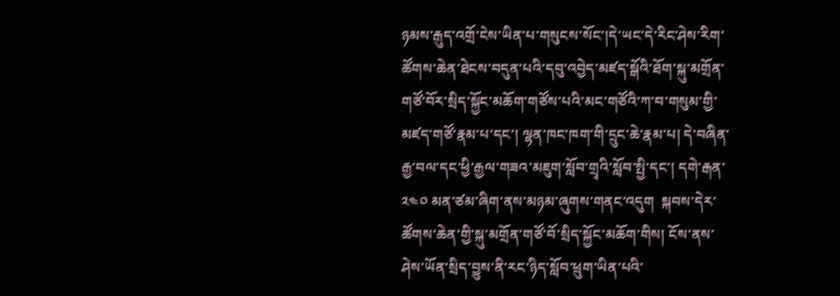ཉམས་རྒུད་འགྲོ་ངེས་ཡིན་པ་གསུངས་སོང་།དེ་ཡང་དེ་རིང་ཤེས་རིག་ཚོགས་ཆེན་ཐེངས་བདུན་པའི་དབུ་འབྱེད་མཛད་སྒོའི་ཐོག་སྐུ་མགྲོན་གཙོ་བོར་སྲིད་སྐྱོང་མཆོག་གཙོས་པའི་མང་གཙོའི་ཀ་བ་གསུམ་གྱི་མཛད་གཙོ་རྣམ་པ་དང་། ལྷན་ཁང་ཁག་གི་དྲུང་ཆེ་རྣམ་པ། དེ་བཞིན་རྒྱ་བལ་དང་ཕྱི་རྒྱལ་གཟའ་མཇུག་སློབ་གྲྭའི་སློབ་སྤྱི་དང་། དགེ་རྒན་༢༤༠ མན་ཙམ་ཞིག་ནས་མཉམ་ཞུགས་གནང་འདུག  སྐབས་དེར་ཚོགས་ཆེན་གྱི་སྐུ་མགྲོན་གཙོ་བོ་སྲིད་སྐྱོང་མཆོག་གིས། ངོས་ནས་ཤེས་ཡོན་སྲིད་བྱུས་ནི་རང་ཉིད་སློབ་ཕྲུག་ཡིན་པའི་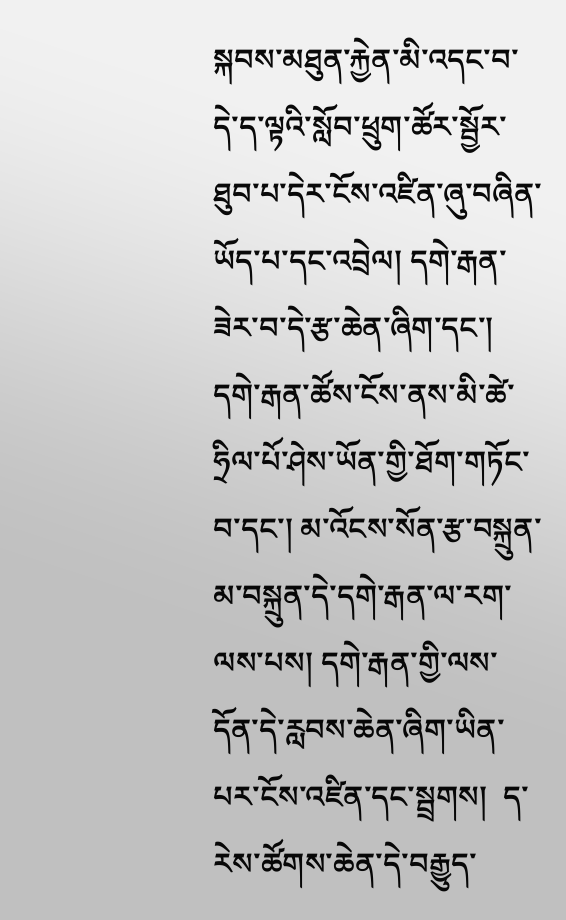སྐབས་མཐུན་རྐྱེན་མི་འདང་བ་དེ་ད་ལྟའི་སློབ་ཕྲུག་ཚོར་སྦྱོར་ཐུབ་པ་དེར་ངོས་འཛིན་ཞུ་བཞིན་ཡོད་པ་དང་འབྲེལ། དགེ་རྒན་ཟེར་བ་དེ་རྩ་ཆེན་ཞིག་དང་། དགེ་རྒན་ཚོས་ངོས་ནས་མི་ཚེ་ཧྲིལ་པོ་ཤེས་ཡོན་གྱི་ཐོག་གཏོང་བ་དང་། མ་འོངས་སོན་རྩ་བསྐྲུན་མ་བསྐྲུན་དེ་དགེ་རྒན་ལ་རག་ལས་པས། དགེ་རྒན་གྱི་ལས་དོན་དེ་རླབས་ཆེན་ཞིག་ཡིན་པར་ངོས་འཛིན་དང་སྦྲགས།  ད་རེས་ཚོགས་ཆེན་དེ་བརྒྱུད་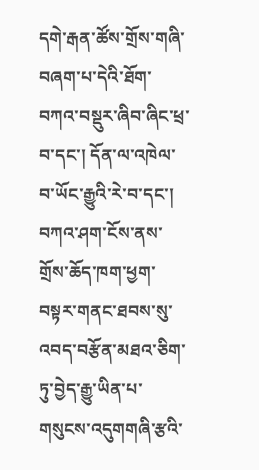དགེ་རྒན་ཚོས་གྲོས་གཞི་བཞག་པ་དེའི་ཐོག་བཀའ་བསྡུར་ཞིབ་ཞིང་ཕྲ་བ་དང་། དོན་ལ་འཁེལ་བ་ཡོང་རྒྱུའི་རེ་བ་དང་། བཀའ་ཤག་ངོས་ནས་གྲོས་ཆོད་ཁག་ཕྱག་བསྟར་གནང་ཐབས་སུ་འབད་བརྩོན་མཐའ་ཅིག་ཏུ་བྱེད་རྒྱུ་ཡིན་པ་གསུངས་འདུགགཞི་རྩའི་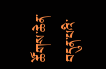ཚོགས་ཆེན་བདུན་པའི་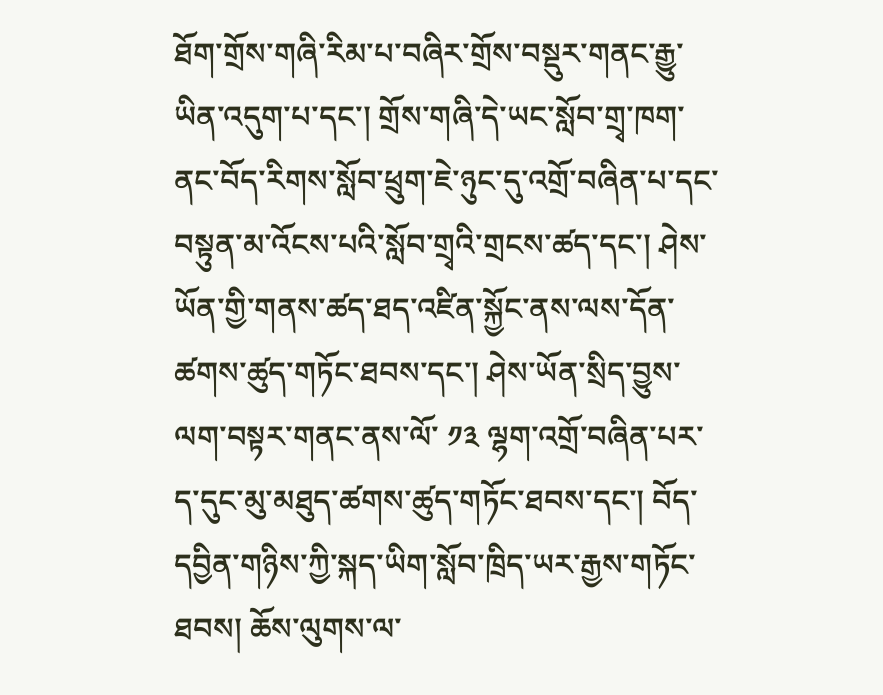ཐོག་གྲོས་གཞི་རིམ་པ་བཞིར་གྲོས་བསྡུར་གནང་རྒྱུ་ཡིན་འདུག་པ་དང་། གྲོས་གཞི་དེ་ཡང་སློབ་གྲྭ་ཁག་ནང་བོད་རིགས་སློབ་ཕྲུག་ཇེ་ཉུང་དུ་འགྲོ་བཞིན་པ་དང་བསྟུན་མ་འོངས་པའི་སློབ་གྲྭའི་གྲངས་ཚད་དང་། ཤེས་ཡོན་གྱི་གནས་ཚད་ཐད་འཛིན་སྐྱོང་ནས་ལས་དོན་ཚགས་ཚུད་གཏོང་ཐབས་དང་། ཤེས་ཡོན་སྲིད་བྱུས་ལག་བསྟར་གནང་ནས་ལོ་ ༡༣ ལྷག་འགྲོ་བཞིན་པར་ད་དུང་མུ་མཐུད་ཚགས་ཚུད་གཏོང་ཐབས་དང་། བོད་དབྱིན་གཉིས་ཀྱི་སྐད་ཡིག་སློབ་ཁྲིད་ཡར་རྒྱས་གཏོང་ཐབས། ཆོས་ལུགས་ལ་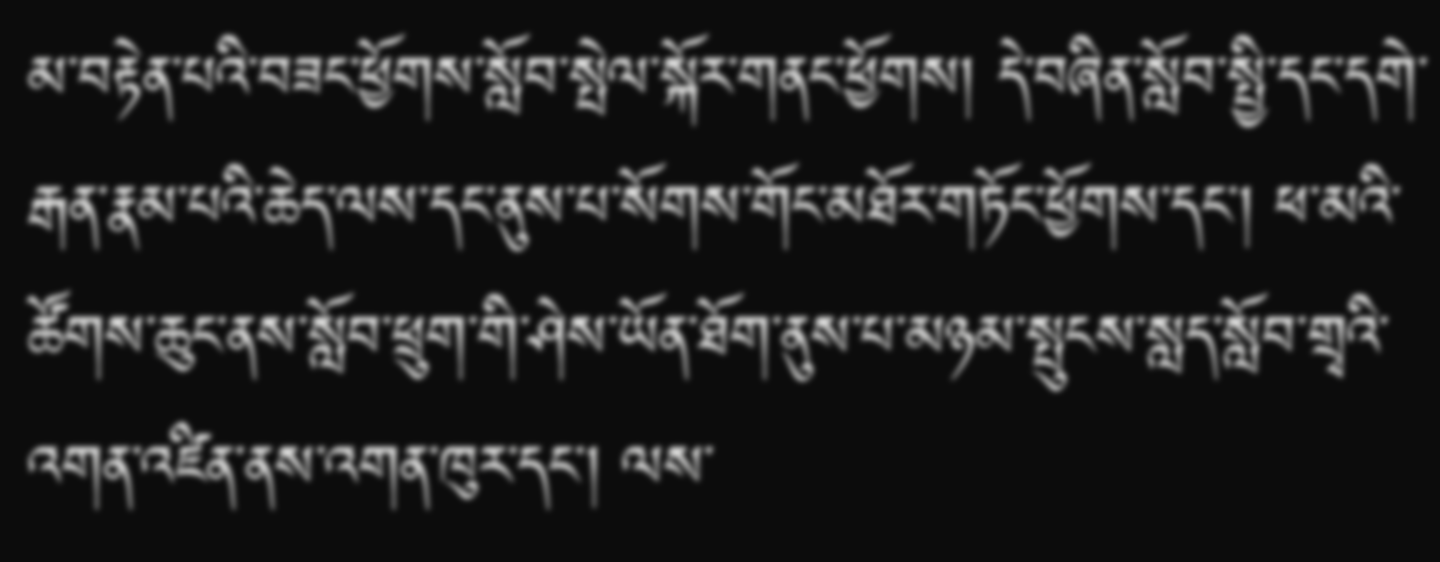མ་བརྟེན་པའི་བཟང་ཕྱོགས་སློབ་སྤེལ་སྐོར་གནང་ཕྱོགས། དེ་བཞིན་སློབ་སྤྱི་དང་དགེ་རྒན་རྣམ་པའི་ཆེད་ལས་དང་ནུས་པ་སོགས་གོང་མཐོར་གཏོང་ཕྱོགས་དང་། ཕ་མའི་ཚོགས་ཆུང་ནས་སློབ་ཕྲུག་གི་ཤེས་ཡོན་ཐོག་ནུས་པ་མཉམ་སྤུངས་སླད་སློབ་གྲྭའི་འགན་འཛིན་ནས་འགན་ཁུར་དང་། ལས་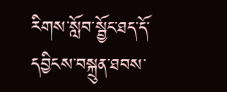རིགས་སློབ་སྦྱོང་ཐད་དོ་དབྱིངས་བསྐྲུན་ཐབས་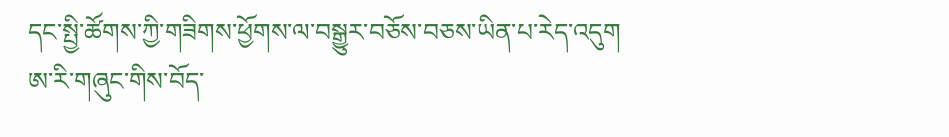དང་སྤྱི་ཚོགས་ཀྱི་གཟིགས་ཕྱོགས་ལ་བསྒྱུར་བཅོས་བཅས་ཡིན་པ་རེད་འདུག
ཨ་རི་གཞུང་གིས་བོད་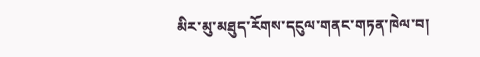མིར་མུ་མཐུད་རོགས་དངུལ་གནང་གཏན་ཁེལ་བ།